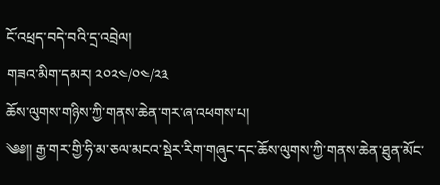ངོ་འཕྲད་བདེ་བའི་དྲ་འབྲེལ།
གཟའ་མིག་དམར། ༢༠༢༤/༠༤/༢༣
ཆོས་ལུགས་གཉིས་ཀྱི་གནས་ཆེན་གར་ཞ་འཕགས་པ།
༄༅།། རྒྱ་གར་གྱི་ཧི་མ་ཅལ་མངའ་སྡེར་རིག་གཞུང་དང་ཆོས་ལུགས་ཀྱི་གནས་ཆེན་ཐུན་མོང་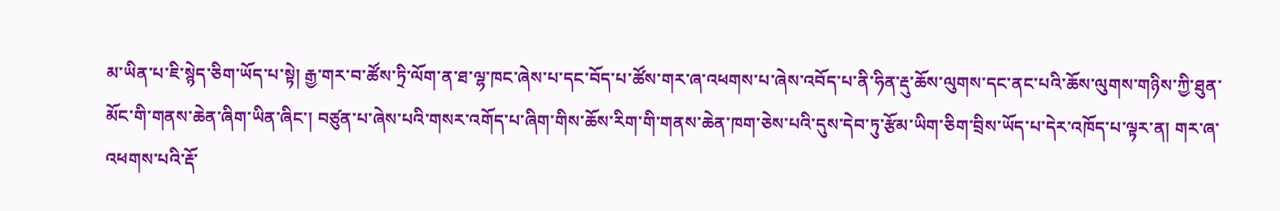མ་ཡིན་པ་ཇི་སྙེད་ཅིག་ཡོད་པ་སྟེ། རྒྱ་གར་བ་ཚོས་ཏྲི་ལོག་ན་ཐ་ལྷ་ཁང་ཞེས་པ་དང་བོད་པ་ཚོས་གར་ཞ་འཕགས་པ་ཞེས་འབོད་པ་ནི་ཧིན་རྡུ་ཆོས་ལུགས་དང་ནང་པའི་ཆོས་ལུགས་གཉིས་ཀྱི་ཐུན་མོང་གི་གནས་ཆེན་ཞིག་ཡིན་ཞིང་། བཙུན་པ་ཞེས་པའི་གསར་འགོད་པ་ཞིག་གིས་ཆོས་རིག་གི་གནས་ཆེན་ཁག་ཅེས་པའི་དུས་དེབ་ཏུ་རྩོམ་ཡིག་ཅིག་བྲིས་ཡོད་པ་དེར་འཁོད་པ་ལྟར་ན། གར་ཞ་འཕགས་པའི་རྡོ་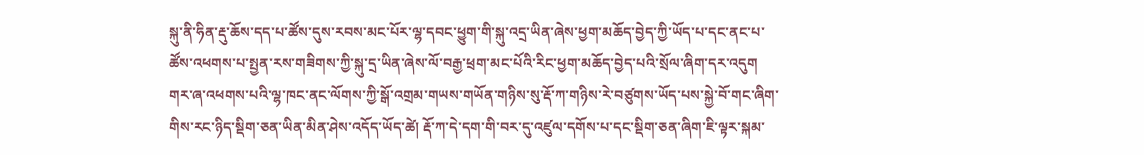སྐུ་ནི་ཧིན་རྡུ་ཆོས་དད་པ་ཚོས་དུས་རབས་མང་པོར་ལྷ་དབང་ཕྱུག་གི་སྐུ་འདྲ་ཡིན་ཞེས་ཕྱག་མཆོད་བྱེད་ཀྱི་ཡོད་པ་དང་ནང་པ་ཚོས་འཕགས་པ་སྤྱན་རས་གཟིགས་ཀྱི་སྐུ་དྲ་ཡིན་ཞེས་ལོ་བརྒྱ་ཕྲག་མང་པོའི་རིང་ཕྱག་མཆོད་བྱེད་པའི་སྲོལ་ཞིག་དར་འདུག གར་ཞ་འཕགས་པའི་ལྷ་ཁང་ནང་ལོགས་ཀྱི་སྒོ་འགྲམ་གཡས་གཡོན་གཉིས་སུ་རྡོ་ཀ་གཉིས་རེ་བཙུགས་ཡོད་པས་སྐྱེ་བོ་གང་ཞིག་གིས་རང་ཉིད་སྡིག་ཅན་ཡིན་མིན་ཤེས་འདོད་ཡོད་ཚེ། རྡོ་ཀ་དེ་དག་གི་བར་དུ་འཛུལ་དགོས་པ་དང་སྡིག་ཅན་ཞིག་ཇི་ལྟར་སྐམ་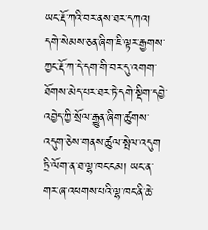ཡང་རྡོ་ཀའི་བར་ནས་ཐར་དཀའ། དགེ་སེམས་ཅན་ཞིག་ཇི་ལྟར་རྒྱགས་ཀྱང་རྡོ་ཀ་དེ་དག་གི་བར་དུ་འགག་ཐོགས་མེད་པར་ཐར་ཏེ་དགེ་སྡིག་དབྱེ་འབྱེད་ཀྱི་སྲོལ་རྒྱུན་ཞིག་ཚུགས་འདུག་ཅེས་གནས་ཚུལ་སྤེལ་འདུག
ཏྲི་ལོག་ན་ཐ་ལྷ་ཁང་ངམ། ཡང་ན་གར་ཞ་འཕགས་པའི་ལྷ་ཁང་ནི་ཆེ་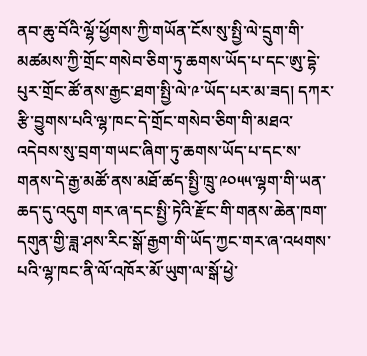ནབ་ཆུ་བོའི་ལྷོ་ཕྱོགས་ཀྱི་གཡོན་ངོས་སུ་སྤྱི་ལེ་དྲུག་གི་མཚམས་ཀྱི་གྲོང་གསེབ་ཅིག་ཏུ་ཆགས་ཡོད་པ་དང་ཨུ་དྷེ་པུར་གྲོང་ཚོ་ནས་རྒྱང་ཐག་སྤྱི་ལེ་༩་ཡོད་པར་མ་ཟད། དཀར་རྩི་བྱུགས་པའི་ལྷ་ཁང་དེ་གྲོང་གསེབ་ཅིག་གི་མཐའ་འདེབས་སུ་བྲག་གཡང་ཞིག་ཏུ་ཆགས་ཡོད་པ་དང་ས་གནས་དེ་རྒྱ་མཚོ་ནས་མཐོ་ཚད་སྤྱི་ཁྲུ་༩༠༥༥་ལྷག་གི་ཡན་ཆད་དུ་འདུག གར་ཞ་དང་སྤྱི་ཏེའི་རྫོང་གི་གནས་ཆེན་ཁག་དགུན་གྱི་ཟླ་ཤས་རིང་སྒོ་རྒྱག་གི་ཡོད་ཀྱང་གར་ཞ་འཕགས་པའི་ལྷ་ཁང་ནི་ལོ་འཁོར་མོ་ཡུག་ལ་སྒོ་ཕྱེ་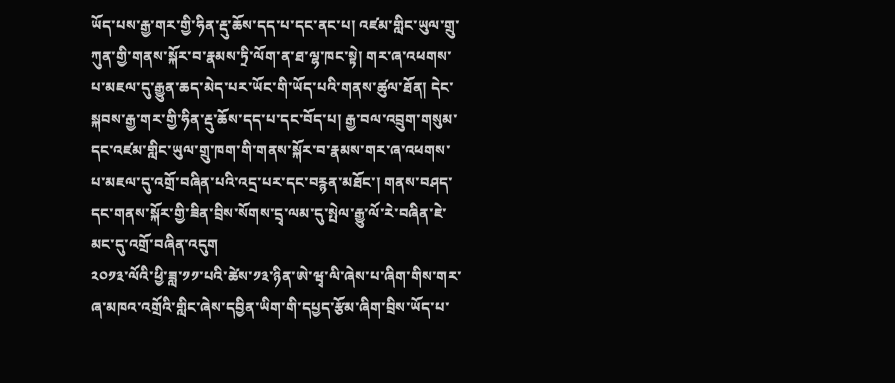ཡོད་པས་རྒྱ་གར་གྱི་ཧིན་རྡུ་ཆོས་དད་པ་དང་ནང་པ། འཛམ་གླིང་ཡུལ་གྲུ་ཀུན་གྱི་གནས་སྐོར་བ་རྣམས་ཏྲི་ལོག་ན་ཐ་ལྷ་ཁང་སྟེ། གར་ཞ་འཕགས་པ་མཇལ་དུ་རྒྱུན་ཆད་མེད་པར་ཡོང་གི་ཡོད་པའི་གནས་ཚུལ་ཐོན། དེང་སྐབས་རྒྱ་གར་གྱི་ཧིན་རྡུ་ཆོས་དད་པ་དང་བོད་པ། རྒྱ་བལ་འབྲུག་གསུམ་དང་འཛམ་གླིང་ཡུལ་གྲུ་ཁག་གི་གནས་སྐོར་བ་རྣམས་གར་ཞ་འཕགས་པ་མཇལ་དུ་འགྲོ་བཞིན་པའི་འདྲ་པར་དང་བརྙན་མཐོང་། གནས་བཤད་དང་གནས་སྐོར་གྱི་ཟིན་བྲིས་སོགས་དྲྭ་ལམ་དུ་སྤེལ་རྒྱུ་ལོ་རེ་བཞིན་ཇེ་མང་དུ་འགྲོ་བཞིན་འདུག
༢༠༡༣་ལོའི་ཕྱི་ཟླ་༡༡་པའི་ཚེས་༡༣་ཉིན་ཨེ་ཝྭ་ལི་ཞེས་པ་ཞིག་གིས་གར་ཞ་མཁའ་འགྲོའི་གླིང་ཞེས་དབྱིན་ཡིག་གི་དཔྱད་རྩོམ་ཞིག་བྲིས་ཡོད་པ་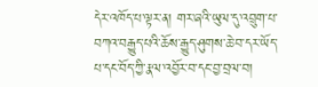དེར་འཁོད་པ་ལྟར་ན། གར་ཞའི་ཡུལ་དུ་འབྲུག་པ་བཀའ་བརྒྱུད་པའི་ཆོས་རྒྱུད་ཤུགས་ཆེ་བ་དར་ཡོད་པ་དང་བོད་ཀྱི་རྣལ་འབྱོར་བ་དང་བྱ་བྲལ་བ།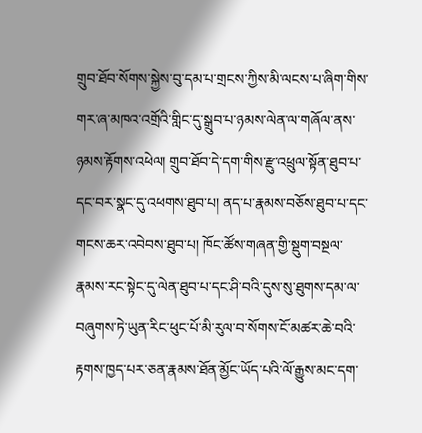གྲུབ་ཐོབ་སོགས་སྐྱེས་བུ་དམ་པ་གྲངས་ཀྱིས་མི་ལངས་པ་ཞིག་གིས་གར་ཞ་མཁའ་འགྲོའི་གླིང་དུ་སྒྲུབ་པ་ཉམས་ལེན་ལ་གཞོལ་ནས་ཉམས་རྟོགས་འཕེལ། གྲུབ་ཐོབ་དེ་དག་གིས་རྫུ་འཕྲུལ་སྟོན་ཐུབ་པ་དང་བར་སྣང་དུ་འཕགས་ཐུབ་པ། ནད་པ་རྣམས་བཅོས་ཐུབ་པ་དང་གངས་ཆར་འབེབས་ཐུབ་པ། ཁོང་ཚོས་གཞན་གྱི་སྡུག་བསྔལ་རྣམས་རང་སྟེང་དུ་ལེན་ཐུབ་པ་དང་ཤི་བའི་དུས་སུ་ཐུགས་དམ་ལ་བཞུགས་ཏེ་ཡུན་རིང་ཕུང་པོ་མི་རུལ་བ་སོགས་ངོ་མཚར་ཆེ་བའི་རྟགས་ཁྱད་པར་ཅན་རྣམས་ཐོན་མྱོང་ཡོད་པའི་ལོ་རྒྱུས་མང་དག་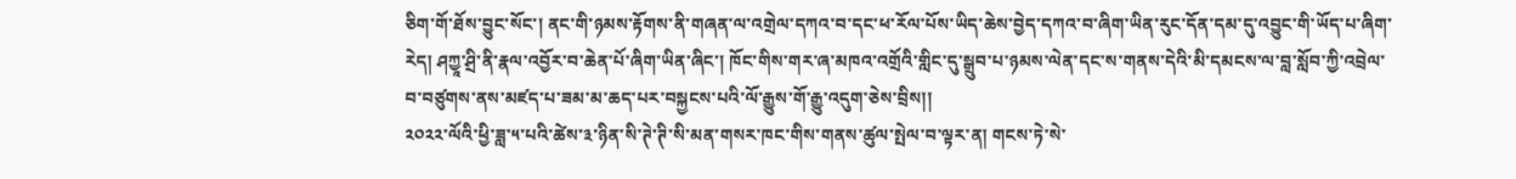ཅིག་གོ་ཐོས་བྱུང་སོང་། ནང་གི་ཉམས་རྟོགས་ནི་གཞན་ལ་འགྲེལ་དཀའ་བ་དང་ཕ་རོལ་པོས་ཡིད་ཆེས་བྱེད་དཀའ་བ་ཞིག་ཡིན་རུང་དོན་དམ་དུ་འབྱུང་གི་ཡོད་པ་ཞིག་རེད། ཤཀྱཱ་ཤྲི་ནི་རྣལ་འབྱོར་བ་ཆེན་པོ་ཞིག་ཡིན་ཞིང་། ཁོང་གིས་གར་ཞ་མཁའ་འགྲོའི་གླིང་དུ་སྒྲུབ་པ་ཉམས་ལེན་དང་ས་གནས་དེའི་མི་དམངས་ལ་བླ་སློབ་ཀྱི་འབྲེལ་བ་བཙུགས་ནས་མཛད་པ་ཟམ་མ་ཆད་པར་བསྐྱངས་པའི་ལོ་རྒྱུས་གོ་རྒྱུ་འདུག་ཅེས་བྲིས།།
༢༠༢༢་ལོའི་ཕྱི་ཟླ་༥་པའི་ཚེས་༣་ཉིན་སི་ཊེ་ཊི་སི་མན་གསར་ཁང་གིས་གནས་ཚུལ་སྤེལ་བ་ལྟར་ན། གངས་ཏེ་སེ་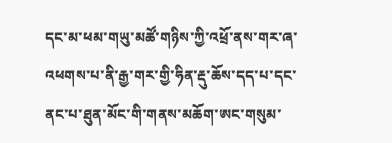དང་མ་ཕམ་གཡུ་མཚོ་གཉིས་ཀྱི་འཕྲོ་ནས་གར་ཞ་འཕགས་པ་ནི་རྒྱ་གར་གྱི་ཧིན་རྡུ་ཆོས་དད་པ་དང་ནང་པ་ཐུན་མོང་གི་གནས་མཆོག་ཨང་གསུམ་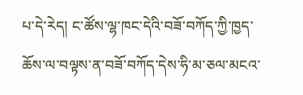པ་དེ་རེད། ང་ཚོས་ལྷ་ཁང་དེའི་བཟོ་བཀོད་ཀྱི་ཁྱད་ཆོས་ལ་བལྟས་ན་བཟོ་བཀོད་དེས་ཧི་མ་ཅལ་མངའ་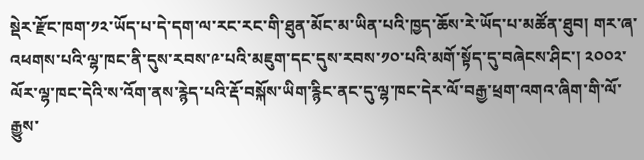སྡེར་རྫོང་ཁག་༡༢་ཡོད་པ་དེ་དག་ལ་རང་རང་གི་ཐུན་མོང་མ་ཡིན་པའི་ཁྱད་ཆོས་རེ་ཡོད་པ་མཚོན་ཐུབ། གར་ཞ་འཕགས་པའི་ལྷ་ཁང་ནི་དུས་རབས་༩་པའི་མཇུག་དང་དུས་རབས་༡༠་པའི་མགོ་སྟོད་དུ་བཞེངས་ཤིང་། ༢༠༠༢་ལོར་ལྷ་ཁང་དེའི་ས་འོག་ནས་རྙེད་པའི་རྡོ་བསྐོས་ཡིག་རྙིང་ནང་དུ་ལྷ་ཁང་དེར་ལོ་བརྒྱ་ཕྲག་འགའ་ཞིག་གི་ལོ་རྒྱུས་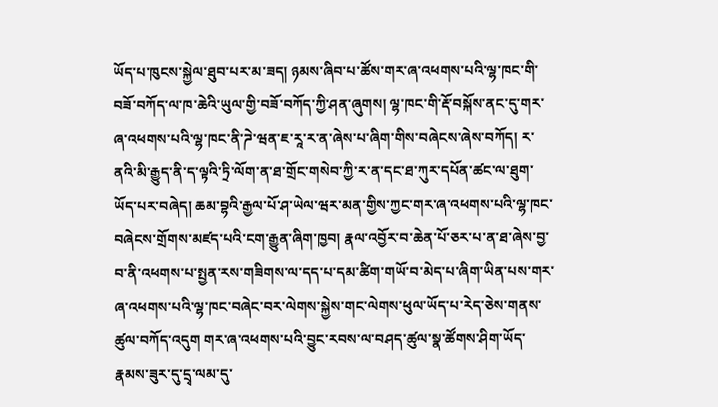ཡོད་པ་ཁུངས་སྐྱེལ་ཐུབ་པར་མ་ཟད། ཉམས་ཞིབ་པ་ཚོས་གར་ཞ་འཕགས་པའི་ལྷ་ཁང་གི་བཟོ་བཀོད་ལ་ཁ་ཆེའི་ཡུལ་གྱི་བཟོ་བཀོད་ཀྱི་ཤན་ཞུགས། ལྷ་ཁང་གི་རྡོ་བསྐོས་ནང་དུ་གར་ཞ་འཕགས་པའི་ལྷ་ཁང་ནི་ཌེ་ཝན་ཇ་རཱ་ར་ན་ཞེས་པ་ཞིག་གིས་བཞེངས་ཞེས་བཀོད། ར་ནའི་མི་རྒྱུད་ནི་ད་ལྟའི་ཏྲི་ལོག་ན་ཐ་གྲོང་གསེབ་ཀྱི་ར་ན་དང་ཐ་ཀུར་དཔོན་ཚང་ལ་ཐུག་ཡོད་པར་བཞེད། ཆམ་བྷའི་རྒྱལ་པོ་ཤ་ཡེལ་ཝར་མན་གྱིས་ཀྱང་གར་ཞ་འཕགས་པའི་ལྷ་ཁང་བཞེངས་གྲོགས་མཛད་པའི་ངག་རྒྱུན་ཞིག་ཁྱབ། རྣལ་འབྱོར་བ་ཆེན་པོ་ཅར་པ་ན་ཐ་ཞེས་བྱ་བ་ནི་འཕགས་པ་སྤྱན་རས་གཟིགས་ལ་དད་པ་དམ་ཚིག་གཡོ་བ་མེད་པ་ཞིག་ཡིན་པས་གར་ཞ་འཕགས་པའི་ལྷ་ཁང་བཞེང་བར་ལེགས་སྐྱེས་གང་ལེགས་ཕུལ་ཡོད་པ་རེད་ཅེས་གནས་ཚུལ་བཀོད་འདུག གར་ཞ་འཕགས་པའི་བྱུང་རབས་ལ་བཤད་ཚུལ་སྣ་ཚོགས་ཤིག་ཡོད་རྣམས་ཟུར་དུ་དྲྭ་ལམ་དུ་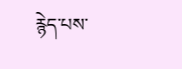རྙེད་པས་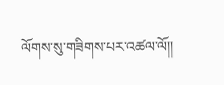ལོགས་སུ་གཟིགས་པར་འཚལ་ལོ།།